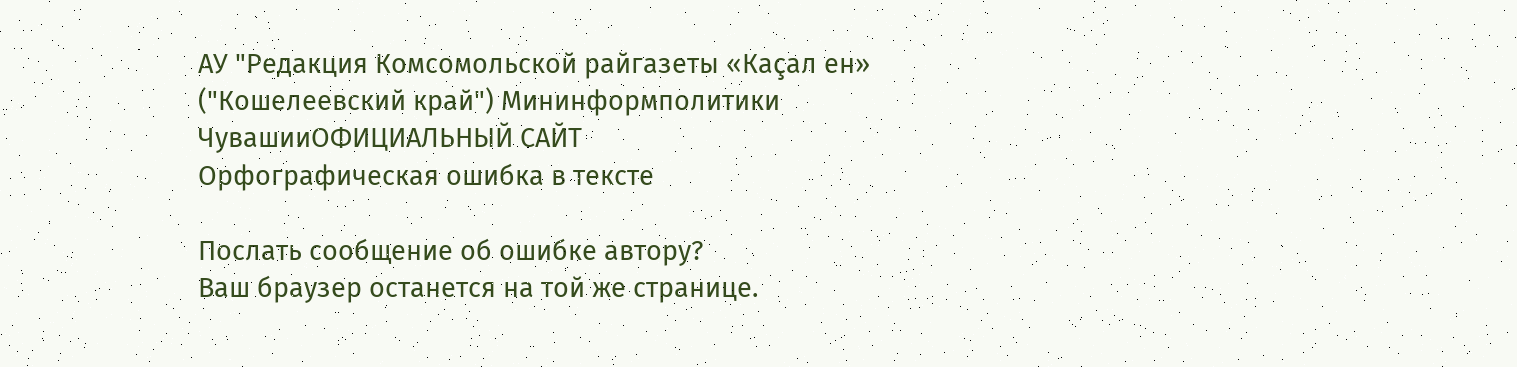АУ "Редакция Комсомольской райгазеты «Каçал ен» ("Кошелеевский край") Мининформполитики ЧувашииОФИЦИАЛЬНЫЙ САЙТ
Орфографическая ошибка в тексте

Послать сообщение об ошибке автору?
Ваш браузер останется на той же странице.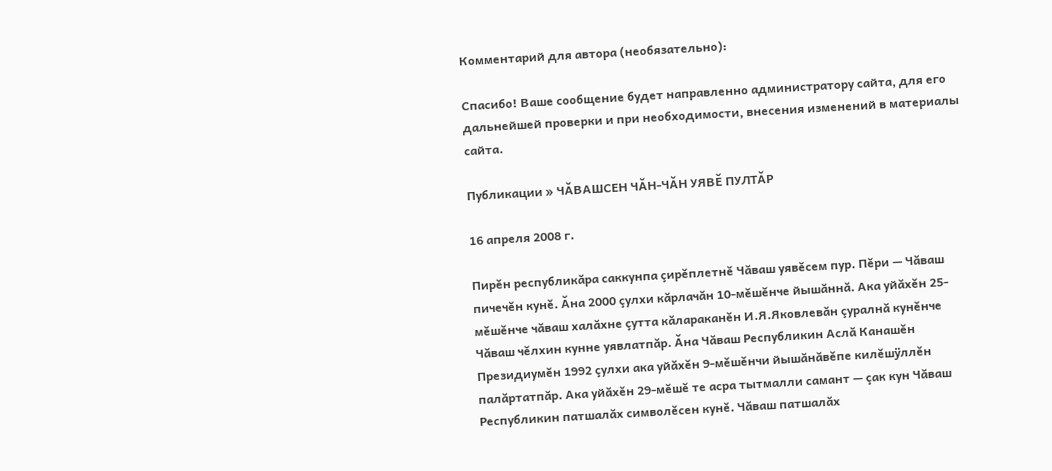Комментарий для автора (необязательно):

Спасибо! Ваше сообщение будет направленно администратору сайта, для его дальнейшей проверки и при необходимости, внесения изменений в материалы сайта.

Публикации » ЧĂВАШСЕН ЧĂН-ЧĂН УЯВĔ ПУЛТĂР

16 апреля 2008 г.

Пирĕн республикăра саккунпа çирĕплетнĕ Чăваш уявĕсем пур. Пĕри — Чăваш пичечĕн кунĕ. Ăна 2000 çулхи кăрлачăн 10-мĕшĕнче йышăннă. Ака уйăхĕн 25-мĕшĕнче чăваш халăхне çутта кăлараканĕн И.Я.Яковлевăн çуралнă кунĕнче Чăваш чĕлхин кунне уявлатпăр. Ăна Чăваш Республикин Аслă Канашĕн Президиумĕн 1992 çулхи ака уйăхĕн 9-мĕшĕнчи йышăнăвĕпе килĕшÿллĕн палăртатпăр. Ака уйăхĕн 29-мĕшĕ те асра тытмалли самант — çак кун Чăваш Республикин патшалăх символĕсен кунĕ. Чăваш патшалăх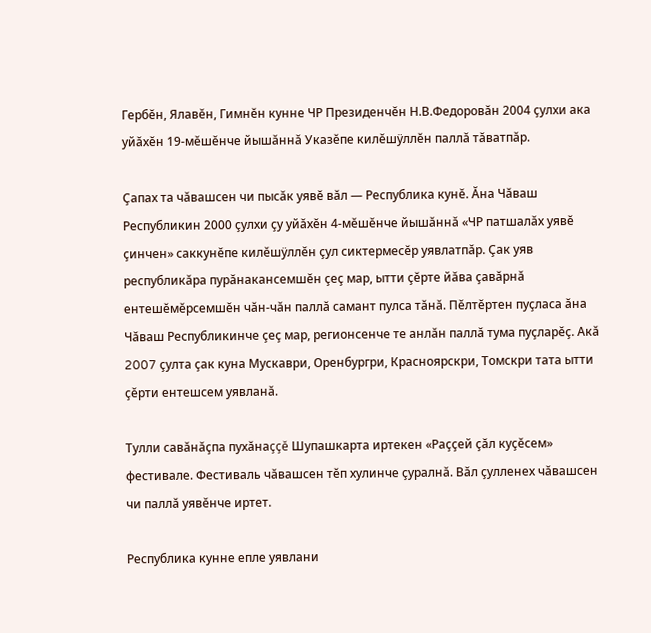Гербĕн, Ялавĕн, Гимнĕн кунне ЧР Президенчĕн Н.В.Федоровăн 2004 çулхи ака уйăхĕн 19-мĕшĕнче йышăннă Указĕпе килĕшÿллĕн паллă тăватпăр.

Çапах та чăвашсен чи пысăк уявĕ вăл — Республика кунĕ. Ăна Чăваш Республикин 2000 çулхи çу уйăхĕн 4-мĕшĕнче йышăннă «ЧР патшалăх уявĕ çинчен» саккунĕпе килĕшÿллĕн çул сиктермесĕр уявлатпăр. Çак уяв республикăра пурăнакансемшĕн çеç мар, ытти çĕрте йăва çавăрнă ентешĕмĕрсемшĕн чăн-чăн паллă самант пулса тăнă. Пĕлтĕртен пуçласа ăна Чăваш Республикинче çеç мар, регионсенче те анлăн паллă тума пуçларĕç. Акă 2007 çулта çак куна Мускаври, Оренбургри, Красноярскри, Томскри тата ытти çĕрти ентешсем уявланă.

Тулли савăнăçпа пухăнаççĕ Шупашкарта иртекен «Раççей çăл куçĕсем» фестивале. Фестиваль чăвашсен тĕп хулинче çуралнă. Вăл çулленех чăвашсен чи паллă уявĕнче иртет.

Республика кунне епле уявлани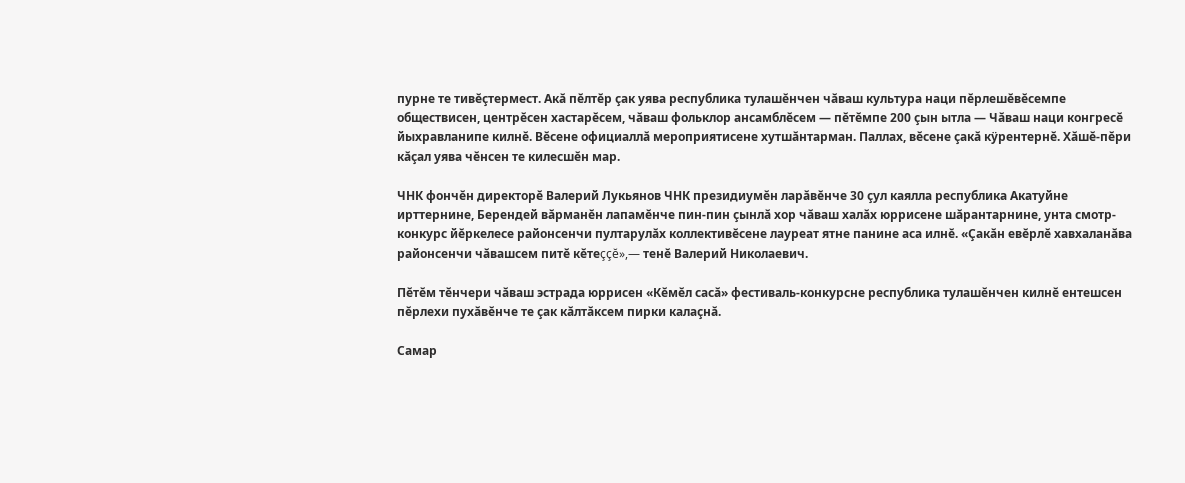пурне те тивĕçтермест. Акă пĕлтĕр çак уява республика тулашĕнчен чăваш культура наци пĕрлешĕвĕсемпе обществисен, центрĕсен хастарĕсем, чăваш фольклор ансамблĕсем — пĕтĕмпе 200 çын ытла — Чăваш наци конгресĕ йыхравланипе килнĕ. Вĕсене официаллă мероприятисене хутшăнтарман. Паллах, вĕсене çакă кÿрентернĕ. Хăшĕ-пĕри кăçал уява чĕнсен те килесшĕн мар.

ЧНК фончĕн директорĕ Валерий Лукьянов ЧНК президиумĕн ларăвĕнче 30 çул каялла республика Акатуйне ирттернине, Берендей вăрманĕн лапамĕнче пин-пин çынлă хор чăваш халăх юррисене шăрантарнине, унта смотр-конкурс йĕркелесе районсенчи пултарулăх коллективĕсене лауреат ятне панине аса илнĕ. «Çакăн евĕрлĕ хавхаланăва районсенчи чăвашсем питĕ кĕтеççĕ»,— тенĕ Валерий Николаевич.

Пĕтĕм тĕнчери чăваш эстрада юррисен «Кĕмĕл сасă» фестиваль-конкурсне республика тулашĕнчен килнĕ ентешсен пĕрлехи пухăвĕнче те çак кăлтăксем пирки калаçнă.

Самар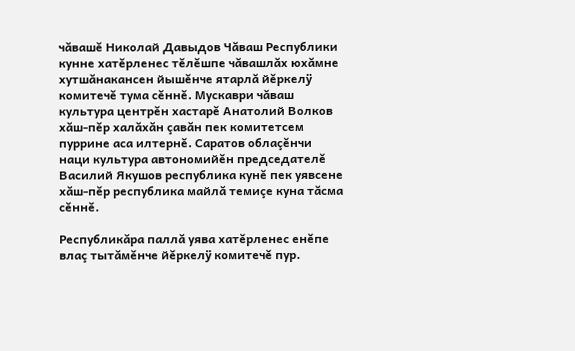чăвашĕ Николай Давыдов Чăваш Республики кунне хатĕрленес тĕлĕшпе чăвашлăх юхăмне хутшăнакансен йышĕнче ятарлă йĕркелÿ комитечĕ тума сĕннĕ. Мускаври чăваш культура центрĕн хастарĕ Анатолий Волков хăш-пĕр халăхăн çавăн пек комитетсем пуррине аса илтернĕ. Саратов облаçĕнчи наци культура автономийĕн председателĕ Василий Якушов республика кунĕ пек уявсене хăш-пĕр республика майлă темиçе куна тăсма сĕннĕ.

Республикăра паллă уява хатĕрленес енĕпе влаç тытăмĕнче йĕркелÿ комитечĕ пур.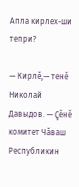Апла кирлех-ши тепри?

— Кирлĕ,— тенĕ Николай Давыдов. — Çĕнĕ комитет Чăваш Республикин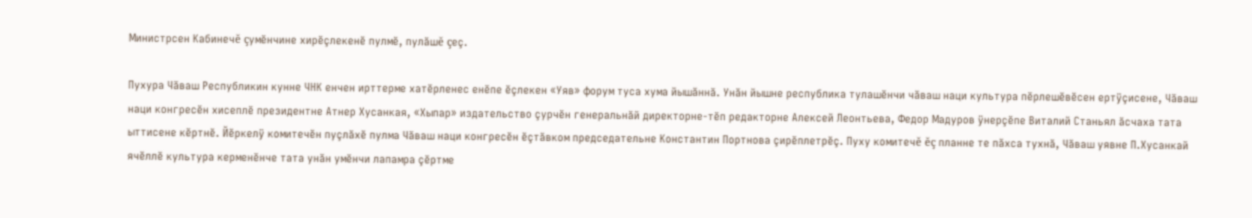Министрсен Кабинечĕ çумĕнчине хирĕçлекенĕ пулмĕ, пулăшĕ çеç.

Пухура Чăваш Республикин кунне ЧНК енчен ирттерме хатĕрленес енĕпе ĕçлекен «Уяв» форум туса хума йышăннă. Унăн йышне республика тулашĕнчи чăваш наци культура пĕрлешĕвĕсен ертÿçисене, Чăваш наци конгресĕн хисеплĕ президентне Атнер Хусанкая, «Хыпар» издательство çурчĕн генеральнăй директорне-тĕп редакторне Алексей Леонтьева, Федор Мадуров ÿнерçĕпе Виталий Станьял ăсчаха тата ыттисене кĕртнĕ. Йĕркелÿ комитечĕн пуçлăхĕ пулма Чăваш наци конгресĕн ĕçтăвком председательне Константин Портнова çирĕплетрĕç. Пуху комитечĕ ĕç планне те пăхса тухнă, Чăваш уявне П.Хусанкай ячĕллĕ культура керменĕнче тата унăн умĕнчи лапамра çĕртме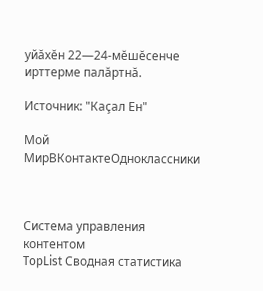уйăхĕн 22—24-мĕшĕсенче ирттерме палăртнă.

Источник: "Каçал Ен"

Мой МирВКонтактеОдноклассники



Система управления контентом
TopList Сводная статистика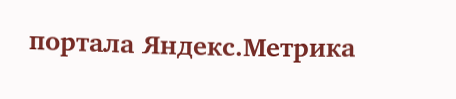портала Яндекс.Метрика